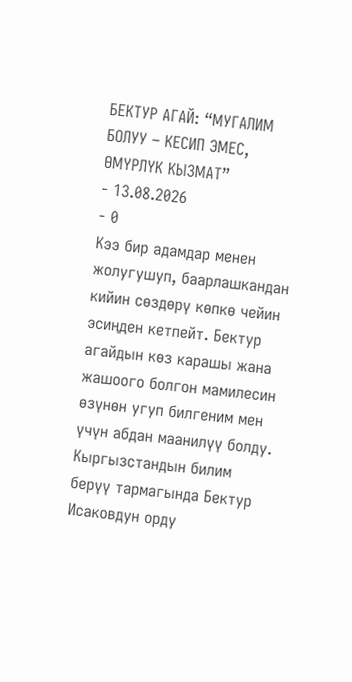БЕКТУР АГАЙ: “МУГАЛИМ БОЛУУ – КЕСИП ЭМЕС, ӨМҮРЛҮК КЫЗМАТ”
- 13.08.2026
- 0
Кээ бир адамдар менен жолугушуп, баарлашкандан кийин сөздөрү көпкө чейин эсиңден кетпейт. Бектур агайдын көз карашы жана жашоого болгон мамилесин өзүнөн угуп билгеним мен үчүн абдан маанилүү болду. Кыргызстандын билим берүү тармагында Бектур Исаковдун орду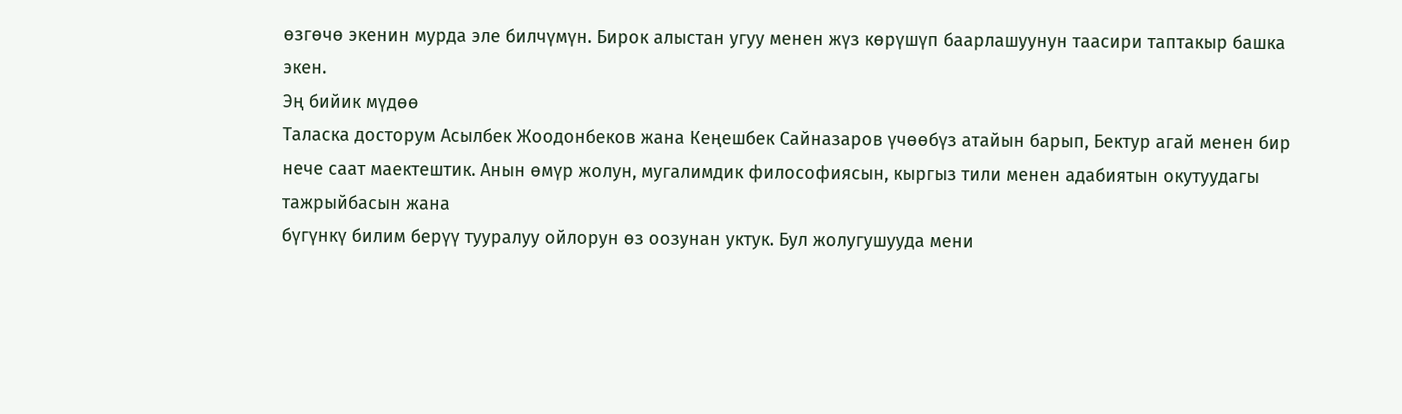өзгөчө экенин мурда эле билчүмүн. Бирок алыстан угуу менен жүз көрүшүп баарлашуунун таасири таптакыр башка экен.
Эң бийик мүдөө
Таласка досторум Асылбек Жоодонбеков жана Кеңешбек Сайназаров үчөөбүз атайын барып, Бектур агай менен бир нече саат маектештик. Анын өмүр жолун, мугалимдик философиясын, кыргыз тили менен адабиятын окутуудагы тажрыйбасын жана
бүгүнкү билим берүү тууралуу ойлорун өз оозунан уктук. Бул жолугушууда мени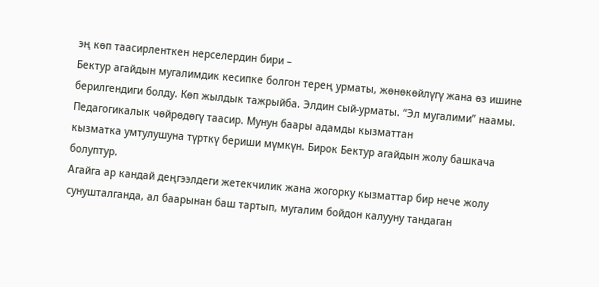эң көп таасирленткен нерселердин бири –
Бектур агайдын мугалимдик кесипке болгон терең урматы, жөнөкөйлүгү жана өз ишине берилгендиги болду. Көп жылдык тажрыйба. Элдин сый-урматы. “Эл мугалими” наамы. Педагогикалык чөйрөдөгү таасир. Мунун баары адамды кызматтан
кызматка умтулушуна түрткү бериши мүмкүн. Бирок Бектур агайдын жолу башкача болуптур.
Агайга ар кандай деңгээлдеги жетекчилик жана жогорку кызматтар бир нече жолу сунушталганда, ал баарынан баш тартып, мугалим бойдон калууну тандаган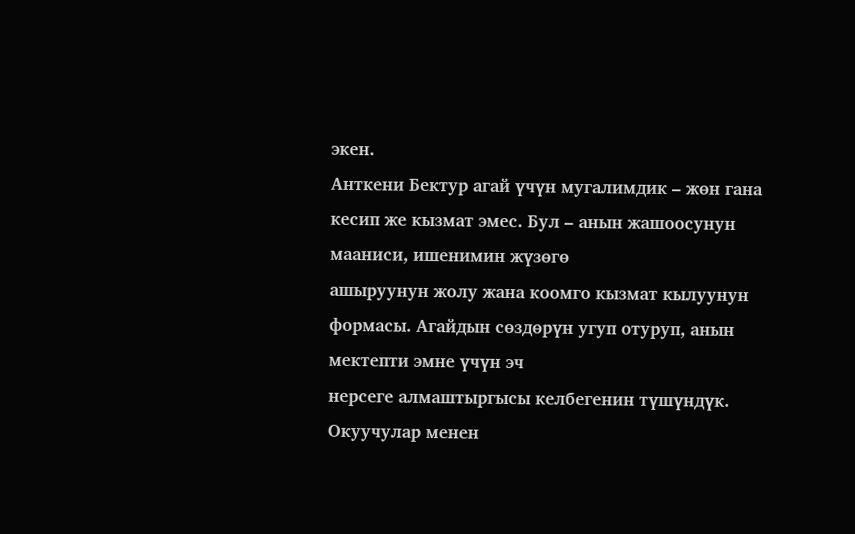экен.
Анткени Бектур агай үчүн мугалимдик – жөн гана кесип же кызмат эмес. Бул – анын жашоосунун мааниси, ишенимин жүзөгө
ашыруунун жолу жана коомго кызмат кылуунун формасы. Агайдын сөздөрүн угуп отуруп, анын мектепти эмне үчүн эч
нерсеге алмаштыргысы келбегенин түшүндүк. Окуучулар менен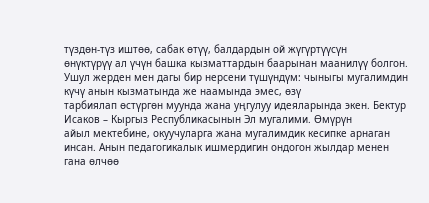түздөн-түз иштөө, сабак өтүү, балдардын ой жүгүртүүсүн
өнүктүрүү ал үчүн башка кызматтардын баарынан маанилүү болгон.
Ушул жерден мен дагы бир нерсени түшүндүм: чыныгы мугалимдин күчү анын кызматында же наамында эмес, өзү
тарбиялап өстүргөн муунда жана уңгулуу идеяларында экен. Бектур Исаков – Кыргыз Республикасынын Эл мугалими. Өмүрүн
айыл мектебине, окуучуларга жана мугалимдик кесипке арнаган инсан. Анын педагогикалык ишмердигин ондогон жылдар менен гана өлчөө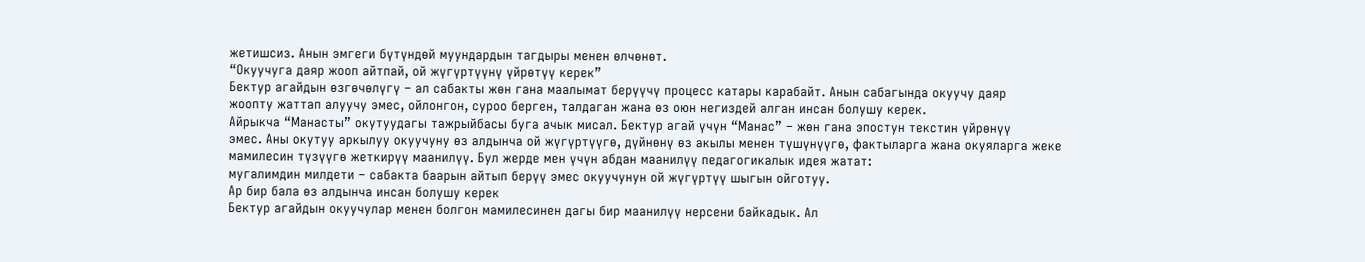жетишсиз. Анын эмгеги бүтүндөй муундардын тагдыры менен өлчөнөт.
“Окуучуга даяр жооп айтпай, ой жүгүртүүнү үйрөтүү керек”
Бектур агайдын өзгөчөлүгү – ал сабакты жөн гана маалымат берүүчү процесс катары карабайт. Анын сабагында окуучу даяр
жоопту жаттап алуучу эмес, ойлонгон, суроо берген, талдаган жана өз оюн негиздей алган инсан болушу керек.
Айрыкча “Манасты” окутуудагы тажрыйбасы буга ачык мисал. Бектур агай үчүн “Манас” – жөн гана эпостун текстин үйрөнүү
эмес. Аны окутуу аркылуу окуучуну өз алдынча ой жүгүртүүгө, дүйнөнү өз акылы менен түшүнүүгө, фактыларга жана окуяларга жеке мамилесин түзүүгө жеткирүү маанилүү. Бул жерде мен үчүн абдан маанилүү педагогикалык идея жатат:
мугалимдин милдети – сабакта баарын айтып берүү эмес окуучунун ой жүгүртүү шыгын ойготуу.
Ар бир бала өз алдынча инсан болушу керек
Бектур агайдын окуучулар менен болгон мамилесинен дагы бир маанилүү нерсени байкадык. Ал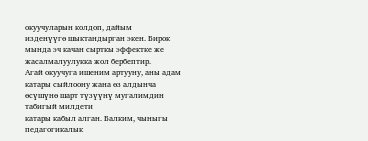окуучуларын колдоп, дайым
изденүүгө шыктандырган экен. Бирок мында эч качан сырткы эффектке же жасалмалуулукка жол бербептир.
Агай окуучуга ишеним артууну, аны адам катары сыйлоону жана өз алдынча өсүшүнө шарт түзүүнү мугалимдин табигый милдети
катары кабыл алган. Балким, чыныгы педагогикалык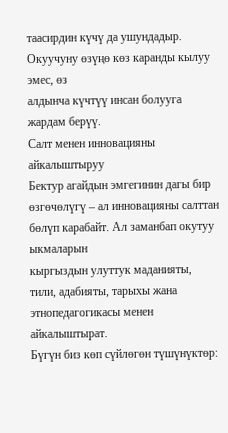таасирдин күчү да ушундадыр. Окуучуну өзүңө көз каранды кылуу эмес, өз
алдынча күчтүү инсан болууга жардам берүү.
Салт менен инновацияны айкалыштыруу
Бектур агайдын эмгегинин дагы бир өзгөчөлүгү – ал инновацияны салттан бөлүп карабайт. Ал заманбап окутуу ыкмаларын
кыргыздын улуттук маданияты, тили, адабияты, тарыхы жана этнопедагогикасы менен айкалыштырат.
Бүгүн биз көп сүйлөгөн түшүнүктөр: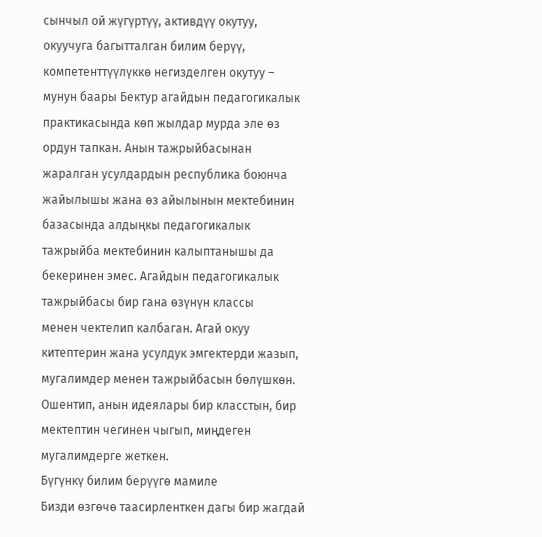сынчыл ой жүгүртүү, активдүү окутуу, окуучуга багытталган билим берүү,
компетенттүүлүккө негизделген окутуу – мунун баары Бектур агайдын педагогикалык практикасында көп жылдар мурда эле өз
ордун тапкан. Анын тажрыйбасынан жаралган усулдардын республика боюнча
жайылышы жана өз айылынын мектебинин базасында алдыңкы педагогикалык тажрыйба мектебинин калыптанышы да бекеринен эмес. Агайдын педагогикалык тажрыйбасы бир гана өзүнүн классы
менен чектелип калбаган. Агай окуу китептерин жана усулдук эмгектерди жазып, мугалимдер менен тажрыйбасын бөлүшкөн. Ошентип, анын идеялары бир класстын, бир мектептин чегинен чыгып, миңдеген мугалимдерге жеткен.
Бүгүнкү билим берүүгө мамиле
Бизди өзгөчө таасирленткен дагы бир жагдай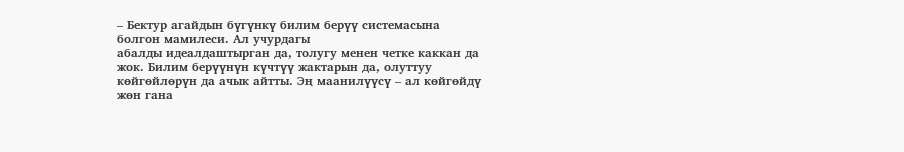– Бектур агайдын бүгүнкү билим берүү системасына болгон мамилеси. Ал учурдагы
абалды идеалдаштырган да, толугу менен четке каккан да жок. Билим берүүнүн күчтүү жактарын да, олуттуу көйгөйлөрүн да ачык айтты. Эң маанилүүсү – ал көйгөйдү жөн гана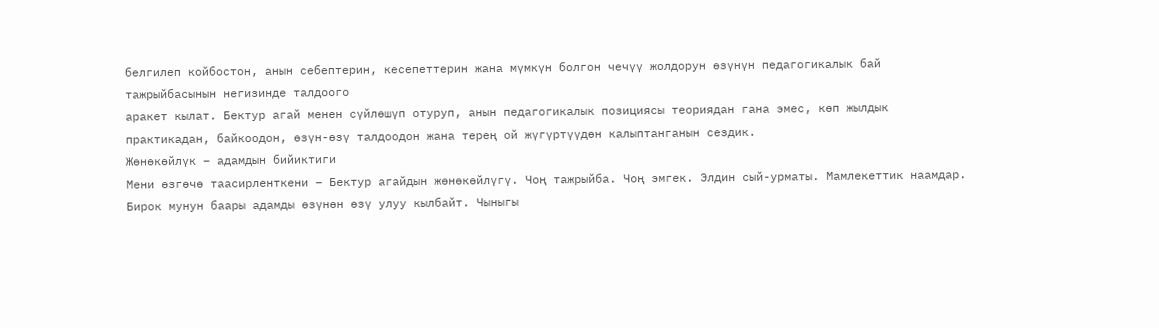белгилеп койбостон, анын себептерин, кесепеттерин жана мүмкүн болгон чечүү жолдорун өзүнүн педагогикалык бай тажрыйбасынын негизинде талдоого
аракет кылат. Бектур агай менен сүйлөшүп отуруп, анын педагогикалык позициясы теориядан гана эмес, көп жылдык практикадан, байкоодон, өзүн-өзү талдоодон жана терең ой жүгүртүүдөн калыптанганын сездик.
Жөнөкөйлүк – адамдын бийиктиги
Мени өзгөчө таасирленткени – Бектур агайдын жөнөкөйлүгү. Чоң тажрыйба. Чоң эмгек. Элдин сый-урматы. Мамлекеттик наамдар. Бирок мунун баары адамды өзүнөн өзү улуу кылбайт. Чыныгы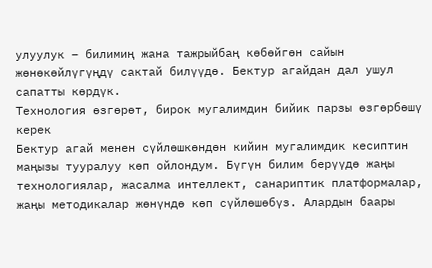улуулук – билимиң жана тажрыйбаң көбөйгөн сайын
жөнөкөйлүгүңдү сактай билүүдө. Бектур агайдан дал ушул сапатты көрдүк.
Технология өзгөрөт, бирок мугалимдин бийик парзы өзгөрбөшү керек
Бектур агай менен сүйлөшкөндөн кийин мугалимдик кесиптин маңызы тууралуу көп ойлондум. Бүгүн билим берүүдө жаңы
технологиялар, жасалма интеллект, санариптик платформалар, жаңы методикалар жөнүндө көп сүйлөшөбүз. Алардын баары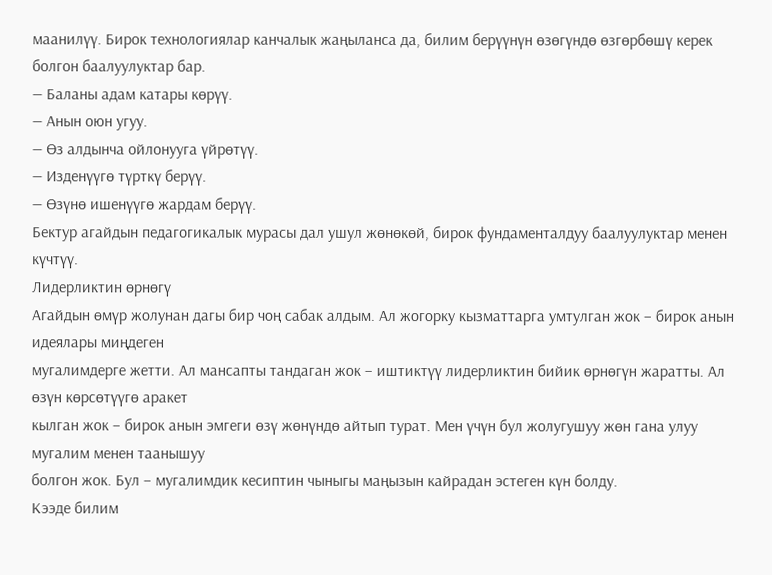маанилүү. Бирок технологиялар канчалык жаңыланса да, билим берүүнүн өзөгүндө өзгөрбөшү керек болгон баалуулуктар бар.
— Баланы адам катары көрүү.
— Анын оюн угуу.
— Өз алдынча ойлонууга үйрөтүү.
— Изденүүгө түрткү берүү.
— Өзүнө ишенүүгө жардам берүү.
Бектур агайдын педагогикалык мурасы дал ушул жөнөкөй, бирок фундаменталдуу баалуулуктар менен күчтүү.
Лидерликтин өрнөгү
Агайдын өмүр жолунан дагы бир чоң сабак алдым. Ал жогорку кызматтарга умтулган жок – бирок анын идеялары миңдеген
мугалимдерге жетти. Ал мансапты тандаган жок – иштиктүү лидерликтин бийик өрнөгүн жаратты. Ал өзүн көрсөтүүгө аракет
кылган жок – бирок анын эмгеги өзү жөнүндө айтып турат. Мен үчүн бул жолугушуу жөн гана улуу мугалим менен таанышуу
болгон жок. Бул – мугалимдик кесиптин чыныгы маңызын кайрадан эстеген күн болду.
Кээде билим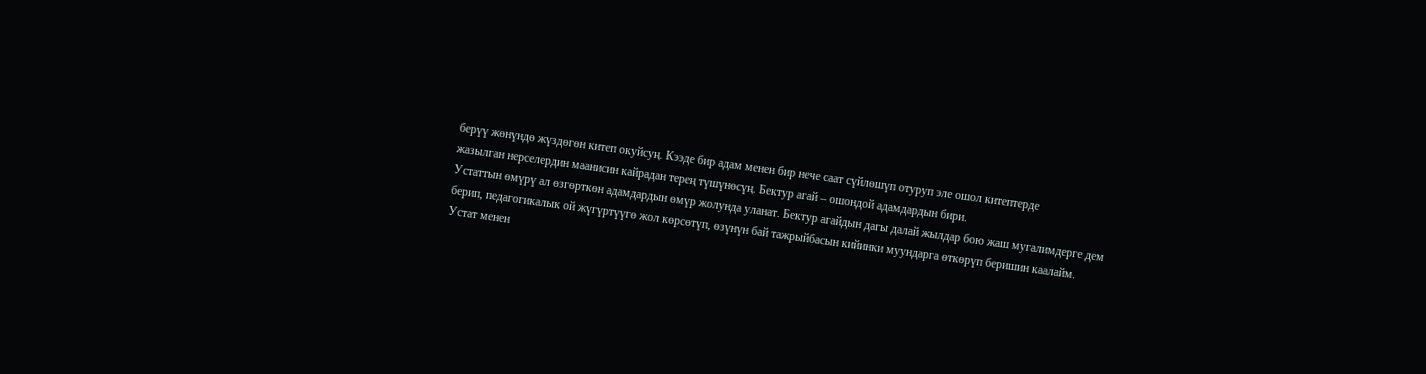берүү жөнүндө жүздөгөн китеп окуйсуң. Кээде бир адам менен бир нече саат сүйлөшүп отуруп эле ошол китептерде
жазылган нерселердин маанисин кайрадан терең түшүнөсүң. Бектур агай – ошондой адамдардын бири.
Устаттын өмүрү ал өзгөрткөн адамдардын өмүр жолунда уланат. Бектур агайдын дагы далай жылдар бою жаш мугалимдерге дем
берип, педагогикалык ой жүгүртүүгө жол көрсөтүп, өзүнүн бай тажрыйбасын кийинки муундарга өткөрүп беришин каалайм.
Устат менен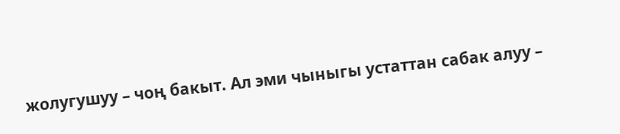жолугушуу – чоң бакыт. Ал эми чыныгы устаттан сабак алуу –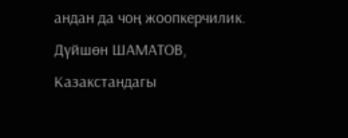андан да чоң жоопкерчилик.
Дүйшөн ШАМАТОВ,
Казакстандагы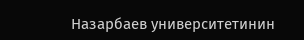Назарбаев университетинин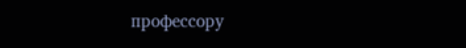профессору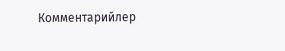Комментарийлер